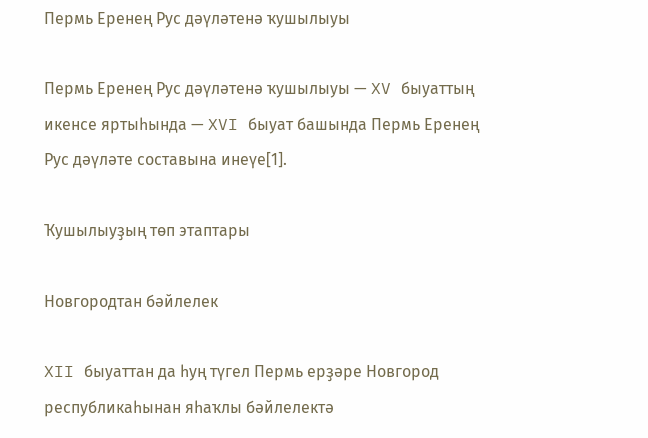Пермь Еренең Рус дәүләтенә ҡушылыуы

Пермь Еренең Рус дәүләтенә ҡушылыуы — XV быуаттың икенсе яртыһында — XVI быуат башында Пермь Еренең Рус дәүләте составына инеүе[1].

Ҡушылыуҙың төп этаптары

Новгородтан бәйлелек

XII быуаттан да һуң түгел Пермь ерҙәре Новгород республикаһынан яһаҡлы бәйлелектә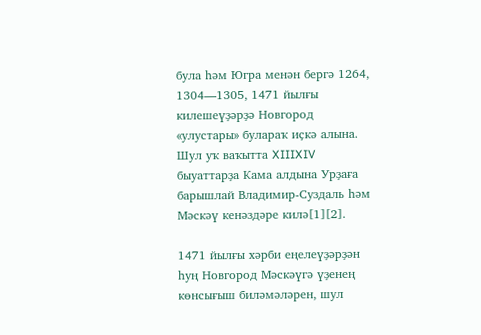була һәм Югра менән бергә 1264, 1304—1305, 1471 йылғы килешеүҙәрҙә Новгород «улустары» булараҡ иҫкә алына. Шул уҡ ваҡытта XIIIXIV быуаттарҙа Кама алдына Урҙаға барышлай Владимир-Суздаль һәм Мәскәү кенәздәре килә[1][2].

1471 йылғы хәрби еңелеүҙәрҙән һуң Новгород Мәскәүгә үҙенең көнсығыш биләмәләрен, шул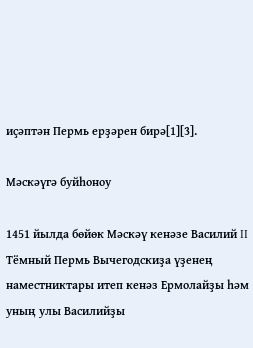иҫәптән Пермь ерҙәрен бирә[1][3].

Мәскәүгә буйһоноу

1451 йылда бөйөк Мәскәү кенәзе Василий II Тёмный Пермь Вычегодскиҙа үҙенең наместниктары итеп кенәз Ермолайҙы һәм уның улы Василийҙы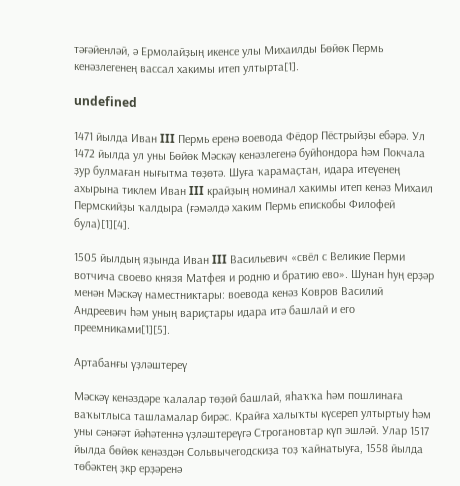тәғәйенләй, ә Ермолайҙың икенсе улы Михаилды Бөйөк Пермь кенәзлегенең вассал хакимы итеп ултырта[1].

undefined

1471 йылда Иван III Пермь еренә воевода Фёдор Пёстрыйҙы ебәрә. Ул 1472 йылда ул уны Бөйөк Мәскәү кенәзлегенә буйһондора һәм Покчала ҙур булмаған нығытма төҙөтә. Шуға ҡарамаҫтан, идара итеүенең ахырына тиклем Иван III крайҙың номинал хакимы итеп кенәз Михаил Пермскийҙы ҡалдыра (ғәмәлдә хаким Пермь епискобы Филофей була)[1][4].

1505 йылдың яҙында Иван III Васильевич «свёл с Великие Перми вотчича своево князя Матфея и родню и братию ево». Шунан һуң ерҙәр менән Мәскәү наместниктары: воевода кенәз Ковров Василий Андреевич һәм уның вариҫтары идара итә башлай и его преемниками[1][5].

Артабанғы үҙләштереү

Мәскәү кенәздәре ҡалалар төҙөй башлай, яһаҡҡа һәм пошлинаға ваҡытлыса ташламалар бирәс. Крайға халыҡты күсереп ултыртыу һәм уны сәнәғәт йәһәтеннә үҙләштереүгә Строгановтар күп эшләй. Улар 1517 йылда бөйөк кенәздән Сольвычегодскиҙа тоҙ ҡайнатыуға, 1558 йылда төбәктең ҙкр ерҙәренә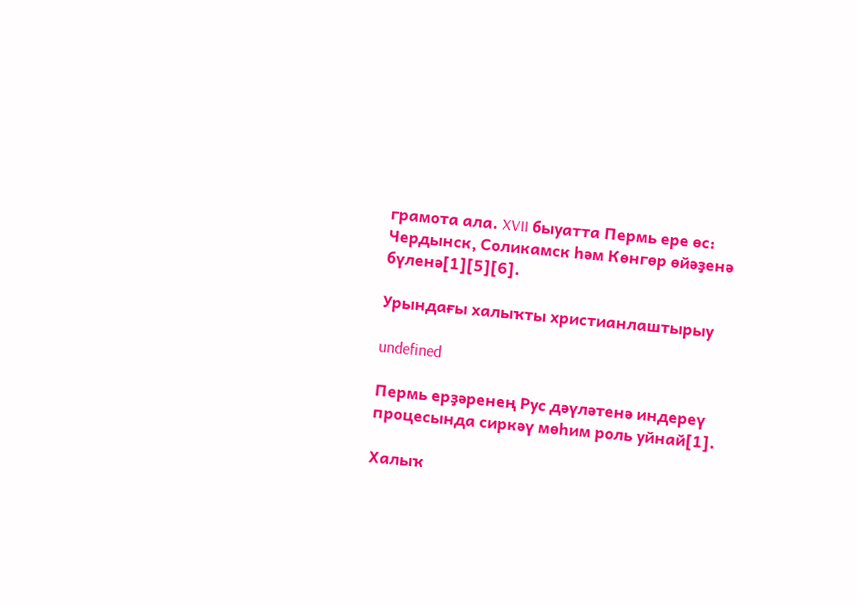грамота ала. XVII быуатта Пермь ере өс: Чердынск, Соликамск һәм Көнгөр өйәҙенә бүленә[1][5][6].

Урындағы халыҡты христианлаштырыу

undefined

Пермь ерҙәренең Рус дәүләтенә индереү процесында сиркәү мөһим роль уйнай[1].

Халыҡ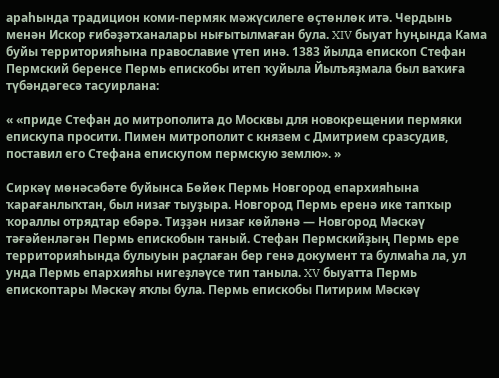араһында традицион коми-пермяк мәжүсилеге өҫтөнлөк итә. Чердынь менән Искор ғибәҙәтханалары нығытылмаған була. XIV быуат һуңында Кама буйы территорияһына православие үтеп инә. 1383 йылда епископ Стефан Пермский беренсе Пермь епискобы итеп ҡуйыла Йылъяҙмала был ваҡиға түбәндәгесә тасуирлана:

« «приде Стефан до митрополита до Москвы для новокрещении пермяки епискупа просити. Пимен митрополит с князем с Дмитрием сразсудив, поставил его Стефана епискупом пермскую землю». »

Сиркәү мөнәсәбәте буйынса Бөйөк Пермь Новгород епархияһына ҡарағанлыҡтан, был низағ тыуҙыра. Новгород Пермь еренә ике тапҡыр ҡораллы отрядтар ебәрә. Тиҙҙән низағ көйләнә — Новгород Мәскәү тәғәйенләгән Пермь епискобын таный. Стефан Пермскийҙың Пермь ере территорияһында булыуын раҫлаған бер генә документ та булмаһа ла, ул унда Пермь епархияһы нигеҙләүсе тип таныла. XV быуатта Пермь епископтары Мәскәү яҡлы була. Пермь епискобы Питирим Мәскәү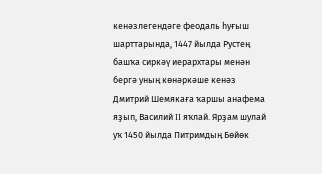кенәзлегендәге феодаль һуғыш шарттарында, 1447 йылда Рустең башҡа сиркәү иерархтары менән бергә уның көнәркәше кенәз Дмитрий Шемякаға ҡаршы анафема яҙып, Василий II яҡлай. Ярҙам шулай уҡ 1450 йылда Питримдың Бөйөк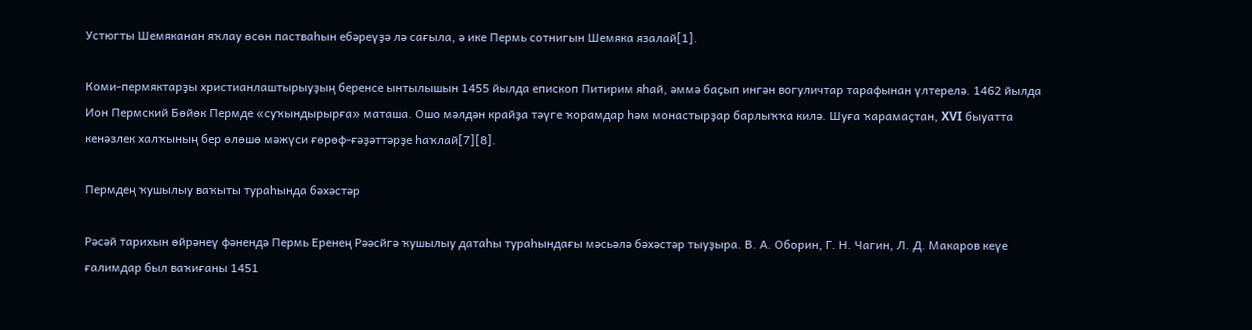Устюгты Шемяканан яҡлау өсөн пастваһын ебәреүҙә лә сағыла, ә ике Пермь сотнигын Шемяка язалай[1].

Коми-пермяктарҙы христианлаштырыуҙың беренсе ынтылышын 1455 йылда епископ Питирим яһай, әммә баҫып ингән вогуличтар тарафынан үлтерелә. 1462 йылда Ион Пермский Бөйөк Пермде «суҡындырырға» маташа. Ошо мәлдән крайҙа тәүге ҡорамдар һәм монастырҙар барлыҡҡа килә. Шуға ҡарамаҫтан, XVI быуатта кенәзлек халҡының бер өлөшө мәжүси ғөрөф-ғәҙәттәрҙе һаҡлай[7][8].

Пермдең ҡушылыу ваҡыты тураһында бәхәстәр

Рәсәй тарихын өйрәнеү фәнендә Пермь Еренең Рәәсйгә ҡушылыу датаһы тураһындағы мәсьәлә бәхәстәр тыуҙыра. В. А. Оборин, Г. Н. Чагин, Л. Д. Макаров кеүе ғалимдар был ваҡиғаны 1451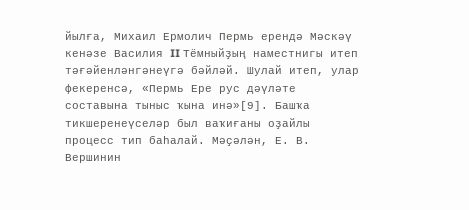йылға, Михаил Ермолич Пермь ерендә Мәскәү кенәзе Василия II Тёмныйҙың наместнигы итеп тәғәйенләнгәнеүгә бәйләй. Шулай итеп, улар фекеренсә, «Пермь Ере рус дәүләте составына тыныс ҡына инә»[9]. Башҡа тикшеренеүселәр был ваҡиғаны оҙайлы процесс тип баһалай. Мәҫәлән, Е. В. Вершинин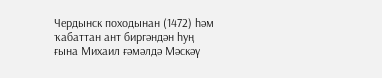Чердынск походынан (1472) һәм ҡабаттан ант биргәндән һуң ғына Михаил ғәмәлдә Мәскәү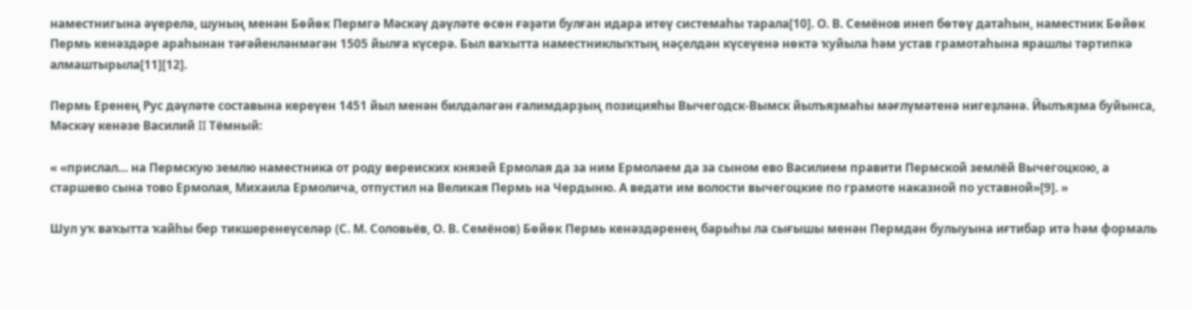наместнигына әүерелә, шуның менән Бөйөк Пермгә Мәскәү дәүләте өсөн ғәҙәти булған идара итеү системаһы тарала[10]. О. В. Семёнов инеп бөтөү датаһын, наместник Бөйөк Пермь кенәздәре араһынан тәғәйенләнмәгән 1505 йылға күсерә. Был ваҡытта наместниклыҡтың нәҫелдән күсеүенә нөктә ҡуйыла һәм устав грамотаһына ярашлы тәртипкә алмаштырыла[11][12].

Пермь Еренең Рус дәүләте составына кереүен 1451 йыл менән билдәләгән ғалимдарҙың позицияһы Вычегодск-Вымск йылъяҙмаһы мәғлүмәтенә нигеҙләнә. Йылъяҙма буйынса, Мәскәү кенәзе Василий II Тёмный:

« «прислал… на Пермскую землю наместника от роду вереиских князей Ермолая да за ним Ермолаем да за сыном ево Василием правити Пермской землёй Вычегоцкою, а старшево сына тово Ермолая, Михаила Ермолича, отпустил на Великая Пермь на Чердыню. А ведати им волости вычегоцкие по грамоте наказной по уставной»[9]. »

Шул уҡ ваҡытта ҡайһы бер тикшеренеүселәр (С. М. Соловьёв, О. В. Семёнов) Бөйөк Пермь кенәздәренең барыһы ла сығышы менән Пермдән булыуына иғтибар итә һәм формаль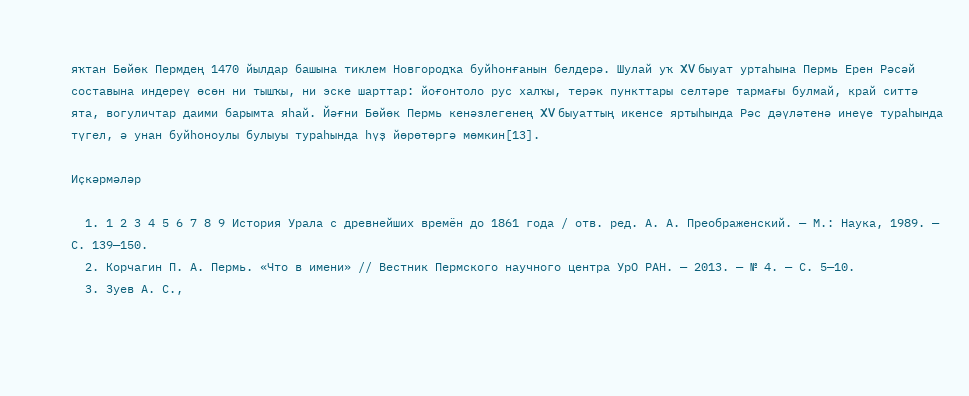яҡтан Бөйөк Пермдең 1470 йылдар башына тиклем Новгородҡа буйһонғанын белдерә. Шулай уҡ XV быуат уртаһына Пермь Ерен Рәсәй составына индереү өсөн ни тышҡы, ни эске шарттар: йоғонтоло рус халҡы, терәк пункттары селтәре тармағы булмай, край ситтә ята, вогуличтар даими барымта яһай. Йәғни Бөйөк Пермь кенәзлегенең XV быуаттың икенсе яртыһында Рәс дәүләтенә инеүе тураһында түгел, ә унан буйһоноулы булыуы тураһында һүҙ йөрөтөргә мөмкин[13].

Иҫкәрмәләр

  1. 1 2 3 4 5 6 7 8 9 История Урала с древнейших времён до 1861 года / отв. ред. А. А. Преображенский. — М.: Наука, 1989. — С. 139—150.
  2. Корчагин П. А. Пермь. «Что в имени» // Вестник Пермского научного центра УрО РАН. — 2013. — № 4. — С. 5—10.
  3. Зуев А. С.,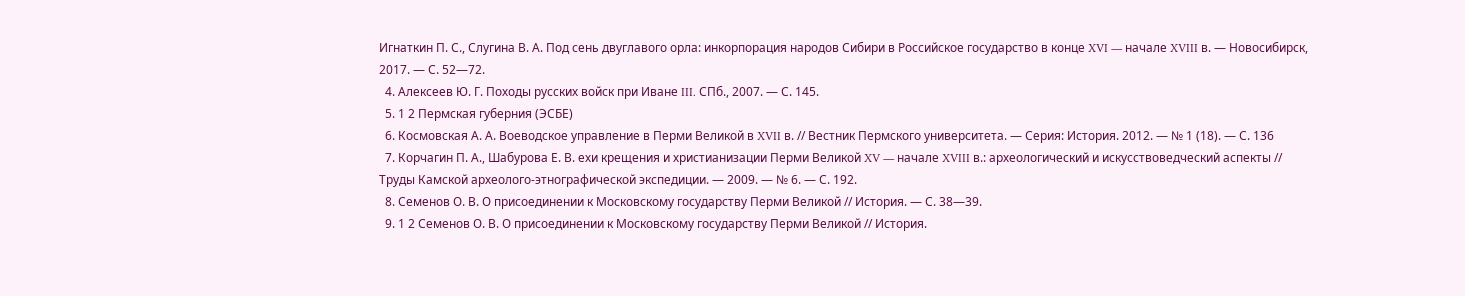Игнаткин П. С., Слугина В. А. Под сень двуглавого орла: инкорпорация народов Сибири в Российское государство в конце XVI — начале XVIII в. — Новосибирск, 2017. — С. 52—72.
  4. Алексеев Ю. Г. Походы русских войск при Иване III. СПб., 2007. — С. 145.
  5. 1 2 Пермская губерния (ЭСБЕ)
  6. Космовская А. А. Воеводское управление в Перми Великой в XVII в. // Вестник Пермского университета. — Серия: История. 2012. — № 1 (18). — С. 136
  7. Корчагин П. А., Шабурова Е. В. ехи крещения и христианизации Перми Великой XV — начале XVIII в.: археологический и искусствоведческий аспекты // Труды Камской археолого-этнографической экспедиции. — 2009. — № 6. — С. 192.
  8. Семенов О. В. О присоединении к Московскому государству Перми Великой // История. — С. 38—39.
  9. 1 2 Семенов О. В. О присоединении к Московскому государству Перми Великой // История.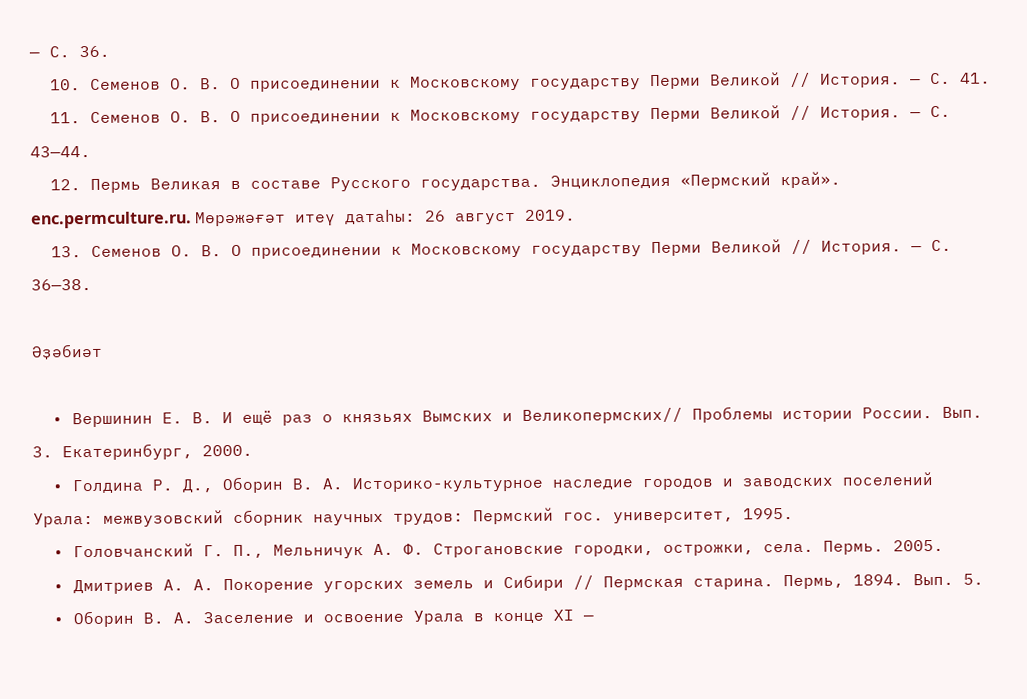— С. 36.
  10. Семенов О. В. О присоединении к Московскому государству Перми Великой // История. — С. 41.
  11. Семенов О. В. О присоединении к Московскому государству Перми Великой // История. — С. 43—44.
  12. Пермь Великая в составе Русского государства. Энциклопедия «Пермский край». enc.permculture.ru. Мөрәжәғәт итеү датаһы: 26 август 2019.
  13. Семенов О. В. О присоединении к Московскому государству Перми Великой // История. — С. 36—38.

Әҙәбиәт

  • Вершинин Е. В. И ещё раз о князьях Вымских и Великопермских// Проблемы истории России. Вып. 3. Екатеринбург, 2000.
  • Голдина Р. Д., Оборин В. А. Историко-культурное наследие городов и заводских поселений Урала: межвузовский сборник научных трудов: Пермский гос. университет, 1995.
  • Головчанский Г. П., Мельничук А. Ф. Строгановские городки, острожки, села. Пермь. 2005.
  • Дмитриев А. А. Покорение угорских земель и Сибири // Пермская старина. Пермь, 1894. Вып. 5.
  • Оборин В. А. Заселение и освоение Урала в конце ХI —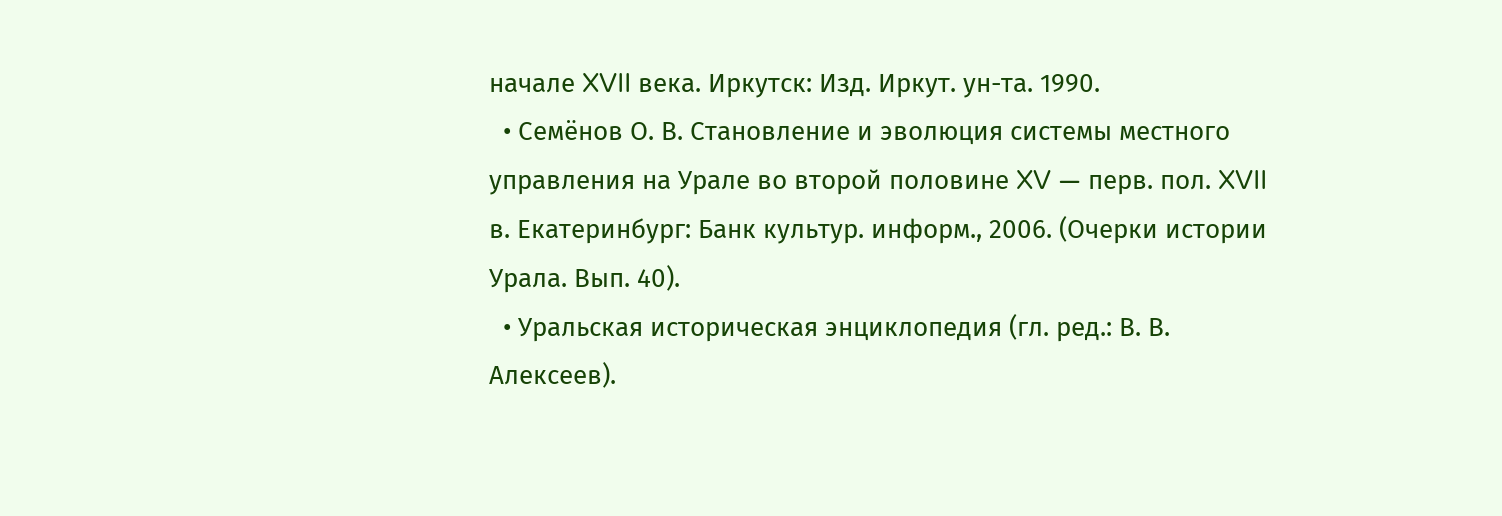начале XVII века. Иркутск: Изд. Иркут. ун-та. 1990.
  • Семёнов О. В. Становление и эволюция системы местного управления на Урале во второй половине XV — перв. пол. XVII в. Екатеринбург: Банк культур. информ., 2006. (Очерки истории Урала. Вып. 40).
  • Уральская историческая энциклопедия (гл. ред.: В. В. Алексеев).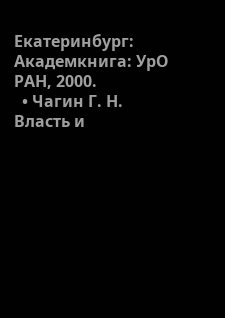Екатеринбург: Академкнига: УрО РАН, 2000.
  • Чагин Г. Н. Власть и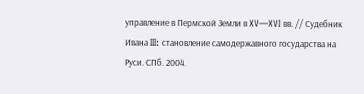управление в Пермской Земли в XV—XVI вв. // Судебник Ивана III: становление самодержавного государства на Руси. СПб. 2004.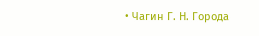• Чагин Г. Н. Города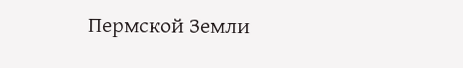Пермской Земли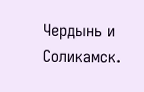Чердынь и Соликамск.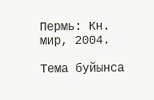Пермь: Кн. мир, 2004.

Тема буйынса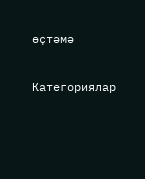өҫтәмә

Категориялар